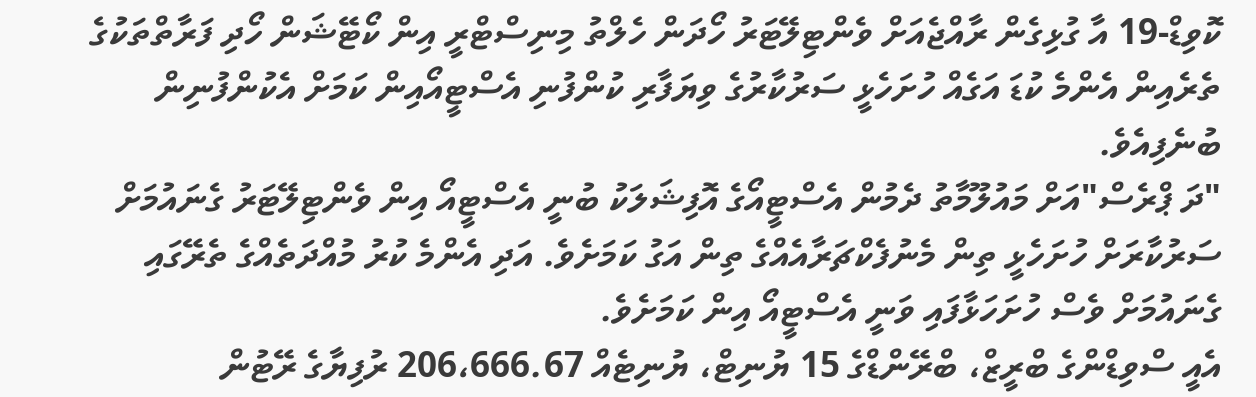ކޮވިޑް-19 އާ ގުޅިގެން ރާއްޖެއަށް ވެންޓިލޭޓަރު ހޯދަން ހެލްތު މިނިސްޓްރީ އިން ކޯޓޭޝަން ހޯދި ފަރާތްތަކުގެ ތެރެއިން އެންމެ ކުޑަ އަގެއް ހުށަހެޅީ ސަރުކާރުގެ ވިޔަފާރި ކުންފުނި އެސްޓީއޯއިން ކަމަށް އެކުންފުނިން ބުނެފިއެވެ.
"ދަ ޕްރެސް"އަށް މައުލޫމާތު ދެމުން އެސްޓީއޯގެ އޮފިޝަލަކު ބުނީ އެސްޓީއޯ އިން ވެންޓިލޭޓަރު ގެނައުމަށް ސަރުކާރަށް ހުށަހެޅީ ތިން މެނުފެކްޗަރާއެއްގެ ތިން އަގު ކަމަށެވެ. އަދި އެންމެ ކުރު މުއްދަތެއްގެ ތެރޭގައި ގެނައުމަށް ވެސް ހުށަހަޅާފައި ވަނީ އެސްޓީއޯ އިން ކަމަށެވެ.
އެއީ ސްވިޑްންގެ ބްރީޒް، ބްރޭންޑްގެ 15 ޔުނިޓް، ޔުނިޓެއް 206،666.67 ރުފިޔާގެ ރޭޓުން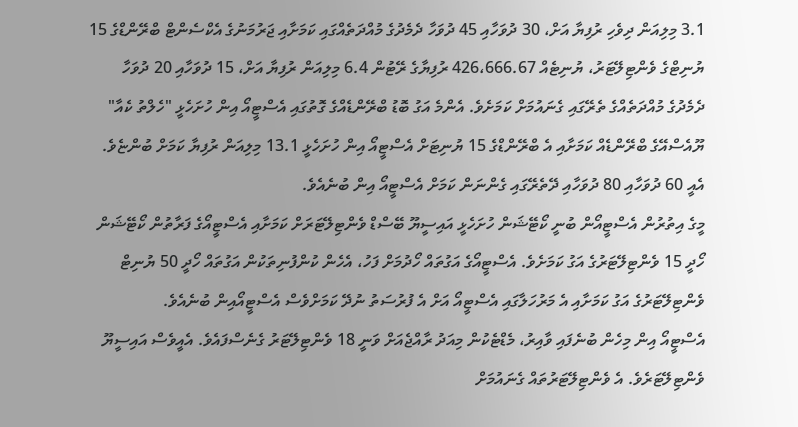3.1 މިލިއަން ދިވެހި ރުފިޔާ އަށް، 30 ދުވަހާއި 45 ދުވަހާ ދެމެދުގެ މުއްދަތެއްގައި ކަމަށާއި ޖަރުމަނުގެ އެކްސެންޓް ބްރޭންޑްގެ 15 ޔުނިޓްގެ ވެންޓިލޭޓަރު، ޔުނިޓެއް 426،666.67 ރުފިޔާގެ ރޭޓުން 6.4 މިލިއަން ރުފިޔާ އަށް، 15 ދުވަހާއި 20 ދުވަހާ ދެމެދުގެ މުއްދަތެއްގެ ތެރޭގައި ގެނައުމަށް ކަމަށެވެ. އެންމެ އަގު ބޮޑު ބްރޭންޑެއްގެ ގޮތުގައި އެސްޓީއޯ އިން ހުށަހެޅީ "ހެލްތު ކެއާ" ޔޫއެސްއޭގެ ބްރޭންޑެއް ކަމަށާއި އެ ބްރޭންޑްގެ 15 ޔުނިޓަށް އެސްޓީއޯ އިން ހުށަހެޅީ 13.1 މިލިއަން ރުފިޔާ ކަމަށް ބުންޏެވެ. އެއީ 60 ދުވަހާއި 80 ދުވަހާއި ދޭތެރޭގައި ގެންނަން ކަމަށް އެސްޓީއޯ އިން ބުނެއެވެ.
މީގެ އިތުރުން އެސްޓީއޯން ބުނީ ކޯޓޭޝަން ހުށަހެޅީ އައިސީޔޫ ބޭސްޑް ވެންޓިލޭޓަރަށް ކަމަށާއި އެސްޓީއޯގެ ފަރާތުން ކޯޓޭޝަން ހޯދީ 15 ވެންޓިލޭޓަރުގެ އަގު ކަމަށެވެ. އެސްޓީއޯގެ އަގުތައް ހޯދުމަށް ފަހު، އެހެން ކުންފުނިތަކުން އަގުތައް ހޯދީ 50 ޔުނިޓް ވެންޓިލޭޓަރުގެ އަގު ކަމަށާއި އެ މަރުހަލާގައި އެސްޓީއޯ އަށް އެ ފުރުސަތު ނުދޭ ކަމަށްވެސް އެސްޓީއޯއިން ބުނެއެވެ.
އެސްޓީއޯ އިން މިހެން ބުނެފައި ވާއިރު، މެޑްޓެކުން މިއަދު ރާއްޖެއަށް ވަނީ 18 ވެންޓިލޭޓަރު ގެނެސްފައެވެ. އެއީވެސް އައިސީޔޫ ވެންޓިލޭޓަރެވެ. އެ ވެންޓިލޭޓަރުތައް ގެނައުމަށް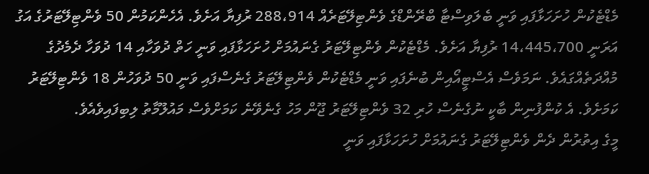މެޑްޓެކުން ހުށަހަޅާފައި ވަނީ ބެލަވިސްޓާ ބްރޭންޑްގެ ވެންޓިލޭޓަރެއް 288،914 ރުފިޔާ އަށެވެ. އެހެންކަމުން 50 ވެންޓިލޭޓަރުގެ އަގު އަރަނީ 14،445،700 ރުފިޔާ އަށެވެ. މެޑްޓެކުން ވެންޓިލޭޓަރު ގެނައުމަށް ހުށަހަޅާފައި ވަނީ ހަތް ދުވަހާއި 14 ދުވަހާ ދެމެދުގެ މުއްދަތެއްގައެވެ. ނަމަވެސް އެސްޓީއޯއިން ބުނެފައި ވަނީ މެޑްޓެކުން ވެންޓިލޭޓަރު ގެނެސްފައި ވަނީ 50 ދުވަހުން 18 ވެންޓިލޭޓަރު ކަމަށެވެ. އެ ކުންފުނިން ބާކީ ނުގެނެސް ހުރި 32 ވެންޓިލޭޓަރު ޖޫން މަހު ގެނެވޭނެ ކަމަށްވެސް މައުލޫމާތު ލިބިފައިވެއެވެ.
މީގެ އިތުރުން ދެން ވެންޓިލޭޓަރު ގެނައުމަށް ހުށަހަޅާފައި ވަނީ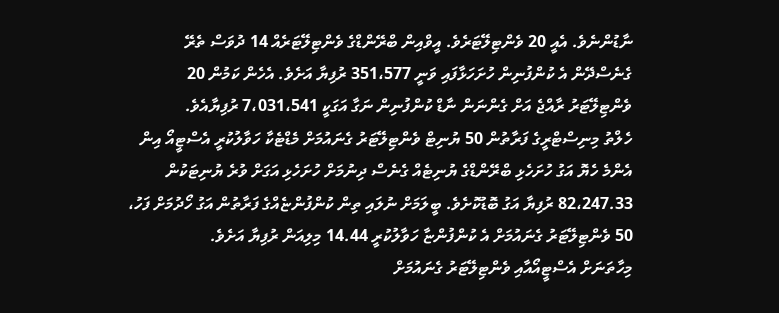ނާޑުންނެވެ. އެއީ 20 ވެންޓިލޭޓަރެވެ. އީވްއިން ބްރޭންޑްގެ ވެންޓިލޭޓަރެއް 14 ދުވަސް ތެރޭ ގެނެސްދޭން އެ ކުންފުނިން ހުށަހަޅާފައި ވަނީ 351،577 ރުފިޔާ އަށެވެ. އެހެން ކަމުން 20 ވެންޓިލޭޓަރު ރާއްޖެ އަށް ގެންނަން ނާޑް ކުންފުނިން ނަގާ އަގަކީ 7،031،541 ރުފިޔާއެވެ.
ހެލްތު މިނިސްޓްރީގެ ފަރާތުން 50 ޔުނިޓް ވެންޓިލޭޓަރު ގެނައުމަށް މެޑްޓެކާ ހަވާލުކުރީ އެސްޓީއޯ އިން އެންމެ ހެޔޮ އަގު ހުށަހެޅި ބްރޭންޑްގެ ޔުނިޓެއް ގެނެސް ދިނުމަށް ހުށަހެޅި އަގަށް ވުރެ ޔުނިޓަކުން 82،247.33 ރުފިޔާ އަގު ބޮޑުކޮށެވެ. ބީލަމަށް ނުލައި ތިން ކުންފުންޏެއްގެ ފަރާތުން އަގު ހޯދުމަށް ފަހު، 50 ވެންޓިލޭޓަރު ގެނައުމަށް އެ ކުންފުންޏާ ހަވާލުކުރީ 14.44 މިލިއަން ރުފިޔާ އަށެވެ.
މިހާތަނަށް އެސްޓީއޯއާއި ވެންޓިލޭޓަރު ގެނައުމަށް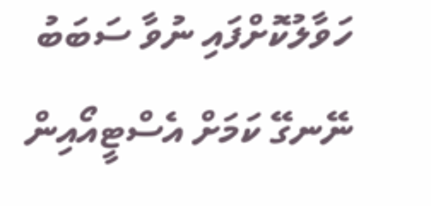ހަވާލުކޮށްފައި ނުވާ ސަބަބު ނޭނގޭ ކަމަށް އެސްޓީއޯއިން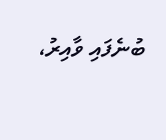ބުނެފައި ވާއިރު،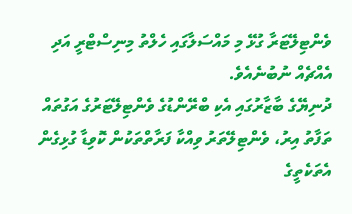ވެންޓިލޭޓަރާ ގުޅޭ މި މައްސަލާގައި ހެލްތު މިނިސްޓްރީ އަދި އެއްޗެއް ނުބުނެއެވެ.
ދުނިޔޭގެ ބާޒާރުގައި އެކި ބްރޭންޑުގެ ވެންޓިލޭޓަރުގެ އަގުތައް ތަފާތު އިރު، ވެންޓިލޭތަރު ވިއްކާ ފަރާތްތަކުން ކޮވިޑާ ގުޅިގެން އެތަކެތީގެ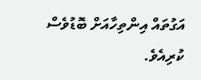އަގުތައް އިންތިހާއަށް ބޮޑުވެސް ކުރިއެވެ.